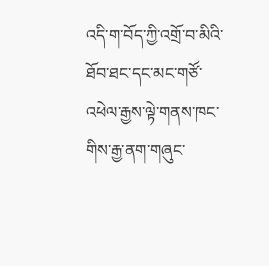འདི་ག་བོད་ཀྱི་འགྲོ་བ་མིའི་ཐོབ་ཐང་དང་མང་གཙོ་འཕེལ་རྒྱས་ལྟེ་གནས་ཁང་གིས་རྒྱ་ནག་གཞུང་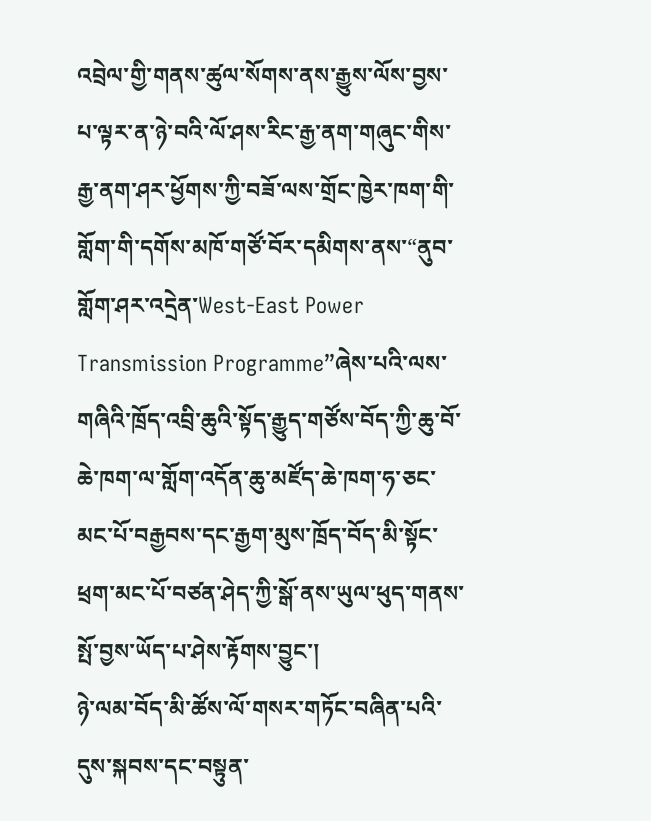འབྲེལ་གྱི་གནས་ཚུལ་སོགས་ནས་རྒྱུས་ལོས་བྱས་པ་ལྟར་ན་ཉེ་བའི་ལོ་ཤས་རིང་རྒྱ་ནག་གཞུང་གིས་རྒྱ་ནག་ཤར་ཕྱོགས་ཀྱི་བཟོ་ལས་གྲོང་ཁྱེར་ཁག་གི་གློག་གི་དགོས་མཁོ་གཙོ་བོར་དམིགས་ནས་“ནུབ་གློག་ཤར་འདྲེན་West-East Power Transmission Programme”ཞེས་པའི་ལས་གཞིའི་ཁྲོད་འབྲི་ཆུའི་སྟོད་རྒྱུད་གཙོས་བོད་ཀྱི་ཆུ་བོ་ཆེ་ཁག་ལ་གློག་འདོན་ཆུ་མཛོད་ཆེ་ཁག་ཧ་ཅང་མང་པོ་བརྒྱབས་དང་རྒྱག་མུས་ཁྲོད་བོད་མི་སྟོང་ཕྲག་མང་པོ་བཙན་ཤེད་ཀྱི་སྒོ་ནས་ཡུལ་ཕུད་གནས་སྤོ་བྱས་ཡོད་པ་ཤེས་རྟོགས་བྱུང་།
ཉེ་ལམ་བོད་མི་ཚོས་ལོ་གསར་གཏོང་བཞིན་པའི་དུས་སྐབས་དང་བསྟུན་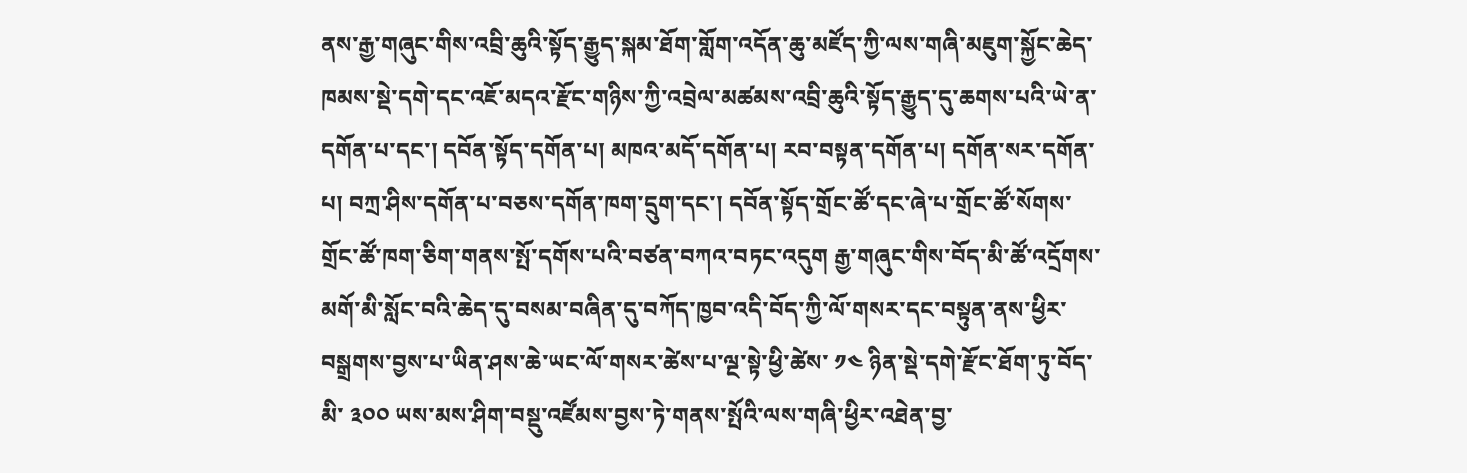ནས་རྒྱ་གཞུང་གིས་འབྲི་ཆུའི་སྟོད་རྒྱུད་སྐམ་ཐོག་གློག་འདོན་ཆུ་མཛོད་ཀྱི་ལས་གཞི་མཇུག་སྐྱོང་ཆེད་ཁམས་སྡེ་དགེ་དང་འཇོ་མདའ་རྫོང་གཉིས་ཀྱི་འབྲེལ་མཚམས་འབྲི་ཆུའི་སྟོད་རྒྱུད་དུ་ཆགས་པའི་ཡེ་ན་དགོན་པ་དང་། དབོན་སྟོད་དགོན་པ། མཁའ་མདོ་དགོན་པ། རབ་བསྟན་དགོན་པ། དགོན་སར་དགོན་པ། བཀྲ་ཤིས་དགོན་པ་བཅས་དགོན་ཁག་དྲུག་དང་། དབོན་སྟོད་གྲོང་ཚོ་དང་ཞེ་པ་གྲོང་ཚོ་སོགས་གྲོང་ཚོ་ཁག་ཅིག་གནས་སྤོ་དགོས་པའི་བཙན་བཀའ་བཏང་འདུག རྒྱ་གཞུང་གིས་བོད་མི་ཚོ་འདྲོགས་མགོ་མི་སློང་བའི་ཆེད་དུ་བསམ་བཞིན་དུ་བཀོད་ཁྱབ་འདི་བོད་ཀྱི་ལོ་གསར་དང་བསྟུན་ནས་ཕྱིར་བསྒྲགས་བྱས་པ་ཡིན་ཤས་ཆེ་ཡང་ལོ་གསར་ཚེས་པ་ལྔ་སྟེ་ཕྱི་ཚེས་ ༡༤ ཉིན་སྡེ་དགེ་རྫོང་ཐོག་ཏུ་བོད་མི་ ༣༠༠ ཡས་མས་ཤིག་བསྡུ་འཛོམས་བྱས་ཏེ་གནས་སྤོའི་ལས་གཞི་ཕྱིར་འཐེན་བྱ་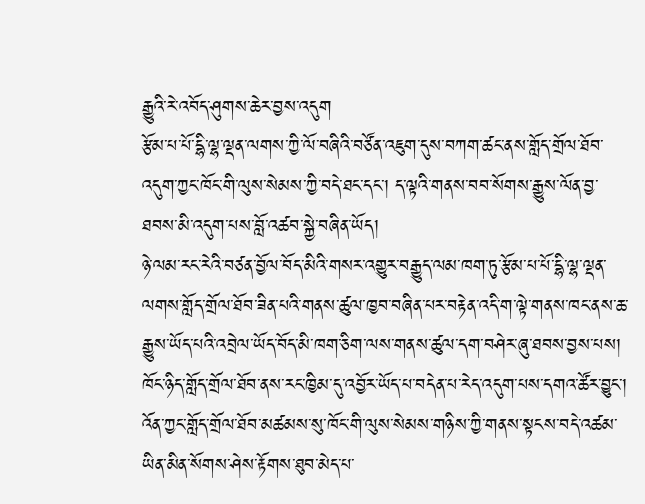རྒྱུའི་རེ་འབོད་ཤུགས་ཆེར་བྱས་འདུག
རྩོམ་པ་པོ་དྷི་ལྷ་ལྡན་ལགས་ཀྱི་ལོ་བཞིའི་བཙོན་འཇུག་དུས་བཀག་ཚང་ནས་གློད་གྲོལ་ཐོབ་འདུག་ཀྱང་ཁོང་གི་ལུས་སེམས་ཀྱི་བདེ་ཐང་དང་། ད་ལྟའི་གནས་བབ་སོགས་རྒྱུས་ལོན་བྱ་ཐབས་མི་འདུག་པས་བློ་འཚབ་སྐྱེ་བཞིན་ཡོད།
ཉེ་ལམ་རང་རེའི་བཙན་བྱོལ་བོད་མིའི་གསར་འགྱུར་བརྒྱུད་ལམ་ཁག་ཏུ་རྩོམ་པ་པོ་དྷི་ལྷ་ལྡན་ལགས་གློད་གྲོལ་ཐོབ་ཟིན་པའི་གནས་ཚུལ་ཁྱབ་བཞིན་པར་བརྟེན་འདི་ག་ལྟེ་གནས་ཁང་ནས་ཆ་རྒྱུས་ཡོད་པའི་འབྲེལ་ཡོད་བོད་མི་ཁག་ཅིག་ལས་གནས་ཚུལ་དག་བཤེར་ཞུ་ཐབས་བྱས་པས། ཁོང་ཉིད་གློད་གྲོལ་ཐོབ་ནས་རང་ཁྱིམ་དུ་འབྱོར་ཡོད་པ་བདེན་པ་རེད་འདུག་པས་དགའ་ཚོར་བྱུང་། འོན་ཀྱང་གློད་གྲོལ་ཐོབ་མཚམས་སུ་ཁོང་གི་ལུས་སེམས་གཉིས་ཀྱི་གནས་སྟངས་བདེ་འཚམ་ཡིན་མིན་སོགས་ཤེས་རྟོགས་ཐུབ་མེད་པ་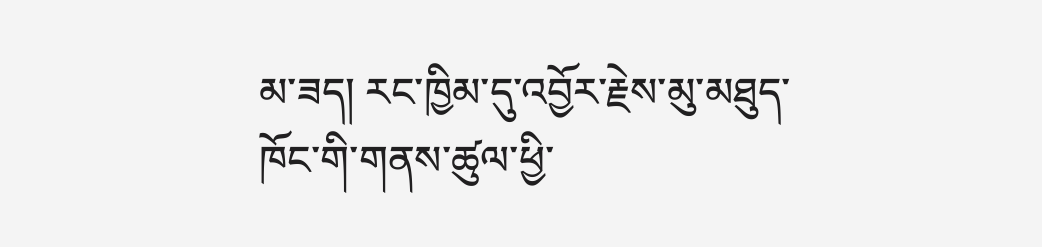མ་ཟད། རང་ཁྱིམ་དུ་འབྱོར་རྗེས་མུ་མཐུད་ཁོང་གི་གནས་ཚུལ་ཕྱི་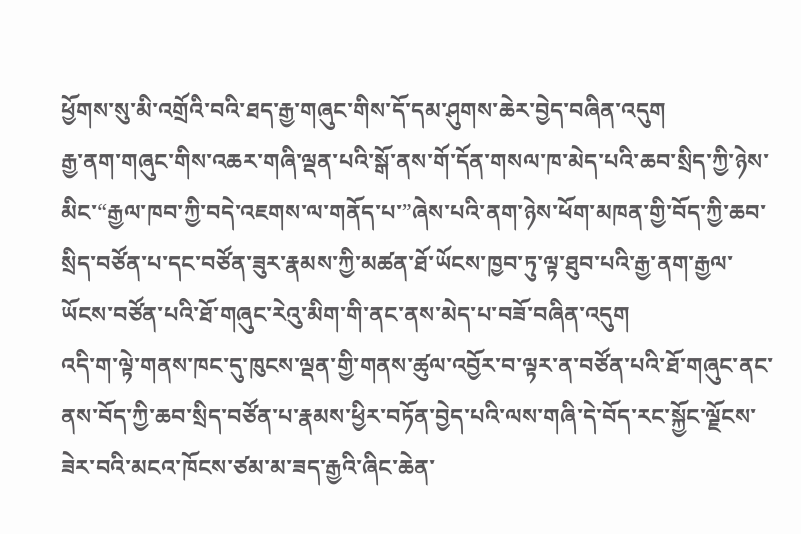ཕྱོགས་སུ་མི་འགྲོའི་བའི་ཐད་རྒྱ་གཞུང་གིས་དོ་དམ་ཤུགས་ཆེར་བྱེད་བཞིན་འདུག
རྒྱ་ནག་གཞུང་གིས་འཆར་གཞི་ལྡན་པའི་སྒོ་ནས་གོ་དོན་གསལ་ཁ་མེད་པའི་ཆབ་སྲིད་ཀྱི་ཉེས་མིང་“རྒྱལ་ཁབ་ཀྱི་བདེ་འཇགས་ལ་གནོད་པ་”ཞེས་པའི་ནག་ཉེས་ཕོག་མཁན་གྱི་བོད་ཀྱི་ཆབ་སྲིད་བཙོན་པ་དང་བཙོན་ཟུར་རྣམས་ཀྱི་མཚན་ཐོ་ཡོངས་ཁྱབ་ཏུ་ལྟ་ཐུབ་པའི་རྒྱ་ནག་རྒྱལ་ཡོངས་བཙོན་པའི་ཐོ་གཞུང་རེའུ་མིག་གི་ནང་ནས་མེད་པ་བཟོ་བཞིན་འདུག
འདི་ག་ལྟེ་གནས་ཁང་དུ་ཁུངས་ལྡན་གྱི་གནས་ཚུལ་འབྱོར་བ་ལྟར་ན་བཙོན་པའི་ཐོ་གཞུང་ནང་ནས་བོད་ཀྱི་ཆབ་སྲིད་བཙོན་པ་རྣམས་ཕྱིར་བཏོན་བྱེད་པའི་ལས་གཞི་དེ་བོད་རང་སྐྱོང་ལྗོངས་ཟེར་བའི་མངའ་ཁོངས་ཙམ་མ་ཟད་རྒྱའི་ཞིང་ཆེན་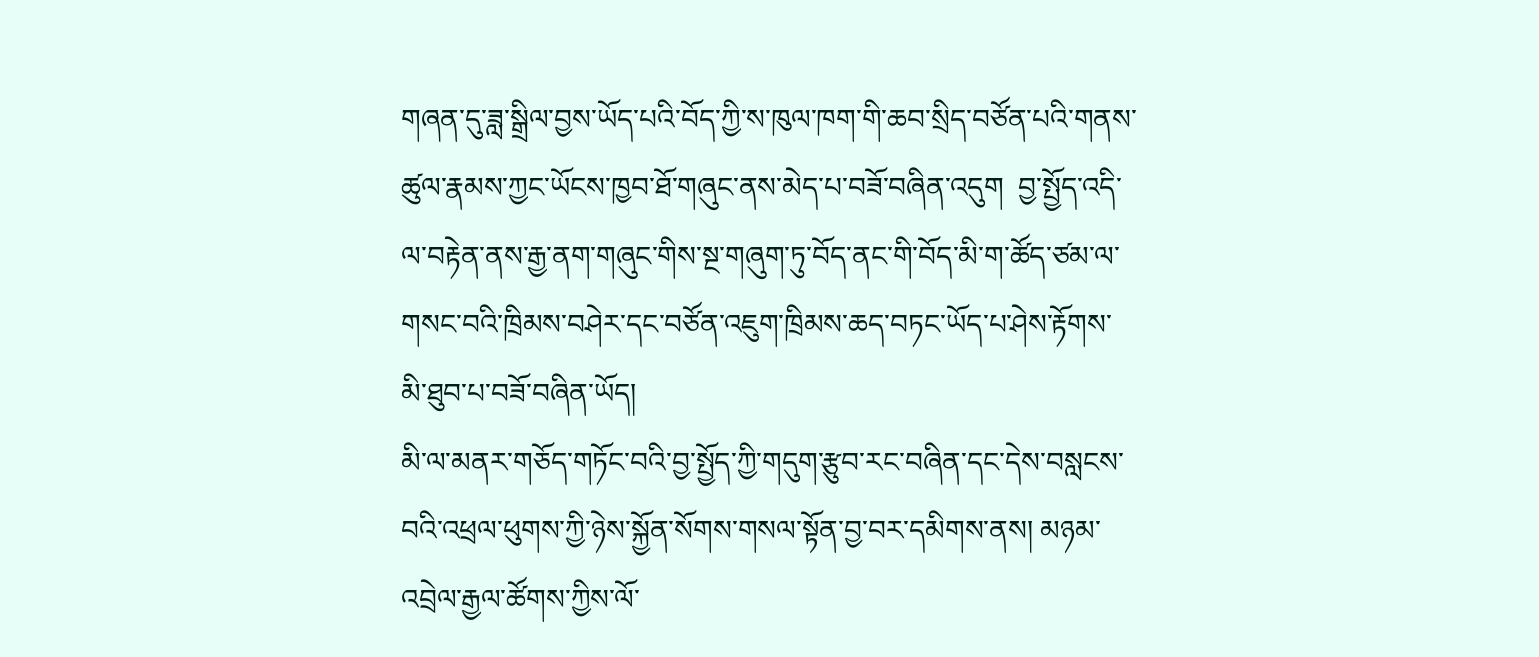གཞན་དུ་ཟླ་སྒྲིལ་བྱས་ཡོད་པའི་བོད་ཀྱི་ས་ཁུལ་ཁག་གི་ཆབ་སྲིད་བཙོན་པའི་གནས་ཚུལ་རྣམས་ཀྱང་ཡོངས་ཁྱབ་ཐོ་གཞུང་ནས་མེད་པ་བཟོ་བཞིན་འདུག  བྱ་སྤྱོད་འདི་ལ་བརྟེན་ནས་རྒྱ་ནག་གཞུང་གིས་སྔ་གཞུག་ཏུ་བོད་ནང་གི་བོད་མི་ག་ཚོད་ཙམ་ལ་གསང་བའི་ཁྲིམས་བཤེར་དང་བཙོན་འཇུག་ཁྲིམས་ཆད་བཏང་ཡོད་པ་ཤེས་རྟོགས་མི་ཐུབ་པ་བཟོ་བཞིན་ཡོད།
མི་ལ་མནར་གཅོད་གཏོང་བའི་བྱ་སྤྱོད་ཀྱི་གདུག་རྩུབ་རང་བཞིན་དང་དེས་བསླངས་བའི་འཕྲལ་ཕུགས་ཀྱི་ཉེས་སྐྱོན་སོགས་གསལ་སྟོན་བྱ་བར་དམིགས་ནས། མཉམ་འབྲེལ་རྒྱལ་ཚོགས་ཀྱིས་ལོ་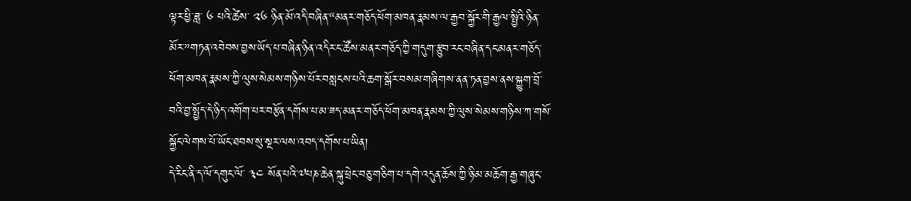ལྟར་ཕྱི་ཟླ་ ༦ པའི་ཚེས་ ༢༦ ཉིན་མོ་འདི་བཞིན་“མནར་གཅོད་ཕོག་མཁན་རྣམས་ལ་རྒྱབ་སྐྱོར་གི་རྒྱལ་སྤྱིའི་ཉིན་མོར་”གཏན་འབེབས་བྱས་ཡོད་པ་བཞིན་ཉིན་འདིར་ང་ཚོས་མནར་གཅོད་ཀྱི་གདུག་རྩུབ་རང་བཞིན་དང་མནར་གཅོད་ཕོག་མཁན་རྣམས་ཀྱི་ལུས་སེམས་གཉིས་པོར་བསླངས་པའི་ཆག་སྒོར་བསམ་གཞིགས་ནན་ཏན་བྱས་ནས་སྐྱུག་བྲོ་བའི་བྱ་སྤྱོད་དེ་ཉིད་འགོག་པར་བརྩོན་དགོས་པ་མ་ཟད་མནར་གཅོད་ཕོག་མཁན་རྣམས་ཀྱི་ལུས་སེམས་གཉིས་ཀ་གསོ་སྐྱོང་ལེགས་པོ་ཡོང་ཐབས་སུ་སྔར་ལས་འབད་དགོས་པ་ཡིན།
དེ་རིང་ནི་ད་ལོ་དགུང་ལོ་ ༣༤ སོན་པའི་༧པཎ་ཆེན་སྐུ་ཕྲེང་བཅུ་གཅིག་པ་དགེ་འདུན་ཆོས་ཀྱི་ཉི་མ་མཆོག་རྒྱ་གཞུང་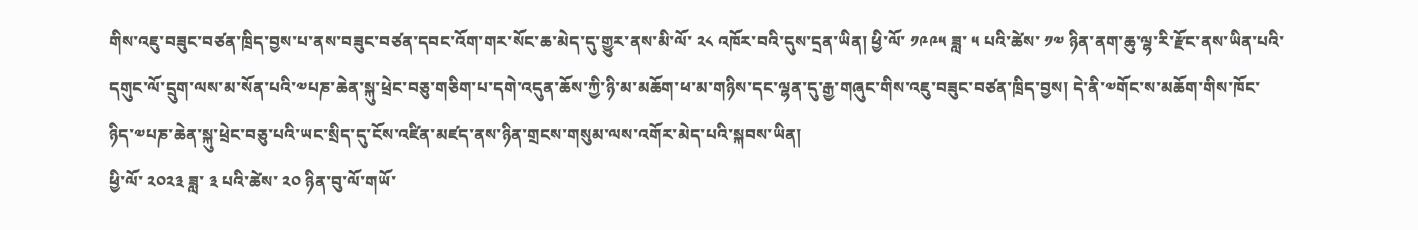གིས་འཇུ་བཟུང་བཙན་ཁྲིད་བྱས་པ་ནས་བཟུང་བཙན་དབང་འོག་གར་སོང་ཆ་མེད་དུ་གྱུར་ནས་མི་ལོ་ ༢༨ འཁོར་བའི་དུས་དྲན་ཡིན། ཕྱི་ལོ་ ༡༩༩༥ ཟླ་ ༥ པའི་ཚེས་ ༡༧ ཉིན་ནག་ཆུ་ལྷ་རི་རྫོང་ནས་ཡིན་པའི་དགུང་ལོ་དྲུག་ལས་མ་སོན་པའི་༧པཎ་ཆེན་སྐུ་ཕྲེང་བཅུ་གཅིག་པ་དགེ་འདུན་ཆོས་ཀྱི་ཉི་མ་མཆོག་ཕ་མ་གཉིས་དང་ལྷན་དུ་རྒྱ་གཞུང་གིས་འཇུ་བཟུང་བཙན་ཁྲིད་བྱས། དེ་ནི་༧གོང་ས་མཆོག་གིས་ཁོང་ཉིད་༧པཎ་ཆེན་སྐུ་ཕྲེང་བཅུ་པའི་ཡང་སྲིད་དུ་ངོས་འཛིན་མཛད་ནས་ཉིན་གྲངས་གསུམ་ལས་འགོར་མེད་པའི་སྐབས་ཡིན།
ཕྱི་ལོ་ ༢༠༢༣ ཟླ་ ༣ པའི་ཚེས་ ༢༠ ཉིན་བུ་ལོ་གཡོ་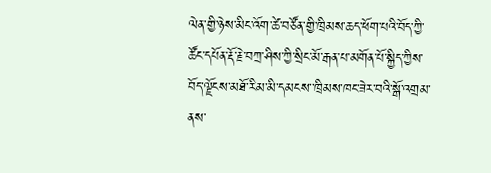ལེན་གྱི་ཉེས་མིང་འོག་ཚེ་བཙོན་གྱི་ཁྲིམས་ཆད་ཕོག་པའི་བོད་ཀྱི་ཚོང་དཔོན་རྡོ་རྗེ་བཀྲ་ཤིས་ཀྱི་སྲིང་མོ་རྒན་པ་མགོན་པོ་སྐྱིད་ཀྱིས་བོད་ལྗོངས་མཐོ་རིམ་མི་དམངས་་ཁྲིམས་ཁང་ཟེར་བའི་སྒོ་འགྲམ་ནས་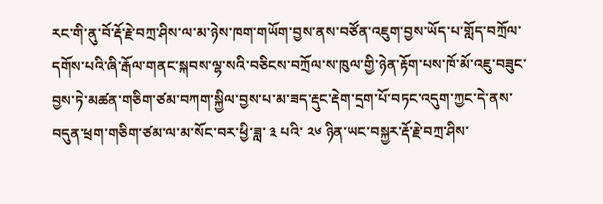རང་གི་ནུ་བོ་རྡོ་རྗེ་བཀྲ་ཤིས་ལ་མ་ཉེས་ཁག་གཡོག་བྱས་ནས་བཙོན་འཇུག་བྱས་ཡོད་པ་གློད་བཀྲོལ་དགོས་པའི་ཞི་རྒོལ་གནང་སྐབས་ལྷ་སའི་བཅིངས་བཀྲོལ་ས་ཁུལ་གྱི་ཉེན་རྟོག་པས་ཁོ་མོ་འཇུ་བཟུང་བྱས་ཏེ་མཚན་གཅིག་ཙམ་བཀག་སྐྱིལ་བྱས་པ་མ་ཟད་རྡུང་རྡེག་དྲག་པོ་བཏང་འདུག་ཀྱང་དེ་ནས་བདུན་ཕྲག་གཅིག་ཙམ་ལ་མ་སོང་བར་ཕྱི་ཟླ་ ༣ པའི་ ༢༦ ཉིན་ཡང་བསྐྱར་རྡོ་རྗེ་བཀྲ་ཤིས་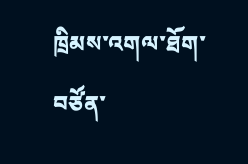ཁྲིམས་འགལ་ཐོག་བཙོན་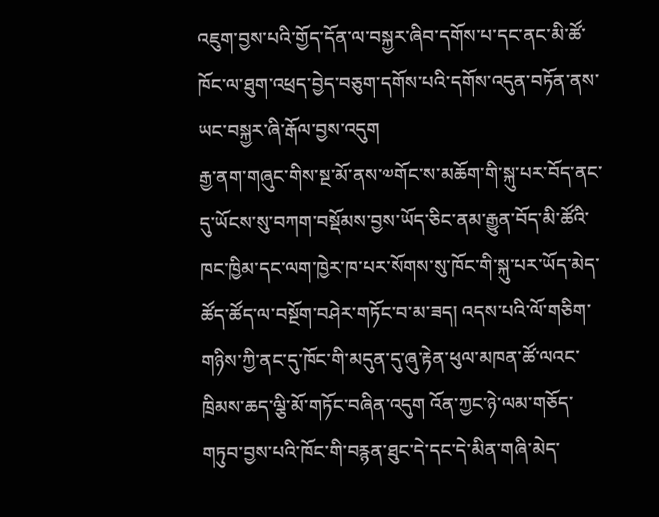འཇུག་བྱས་པའི་གྱོད་དོན་ལ་བསྐྱར་ཞིབ་དགོས་པ་དང་ནང་མི་ཚོ་ཁོང་ལ་ཐུག་འཕྲད་བྱེད་བཅུག་དགོས་པའི་དགོས་འདུན་བཏོན་ནས་ཡང་བསྐྱར་ཞི་རྒོལ་བྱས་འདུག
རྒྱ་ནག་གཞུང་གིས་སྔ་མོ་ནས་༧གོང་ས་མཆོག་གི་སྐུ་པར་བོད་ནང་དུ་ཡོངས་སུ་བཀག་བསྡོམས་བྱས་ཡོད་ཅིང་ནམ་རྒྱུན་བོད་མི་ཚོའི་ཁང་ཁྱིམ་དང་ལག་ཁྱེར་ཁ་པར་སོགས་སུ་ཁོང་གི་སྐུ་པར་ཡོད་མེད་ཚོད་ཚོད་ལ་བསྔོག་བཤེར་གཏོང་བ་མ་ཟད། འདས་པའི་ལོ་གཅིག་གཉིས་ཀྱི་ནང་དུ་ཁོང་གི་མདུན་དུ་ཞུ་རྟེན་ཕུལ་མཁན་ཚོ་ལའང་ཁྲིམས་ཆད་ལྕི་མོ་གཏོང་བཞིན་འདུག འོན་ཀྱང་ཉེ་ལམ་གཅོད་གཏུབ་བྱས་པའི་ཁོང་གི་བརྙན་ཐུང་དེ་དང་དེ་མིན་གཞི་མེད་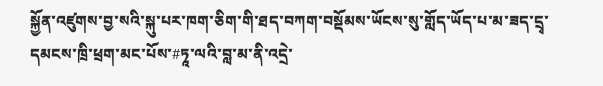སྐྱོན་འཛུགས་བྱ་སའི་སྐུ་པར་ཁག་ཅིག་གི་ཐད་བཀག་བསྡོམས་ཡོངས་སུ་གློད་ཡོད་པ་མ་ཟད་དྲྭ་དམངས་ཁྲི་ཕྲག་མང་པོས་#ཏཱ་ལའི་བླ་མ་ནི་འདྲེ་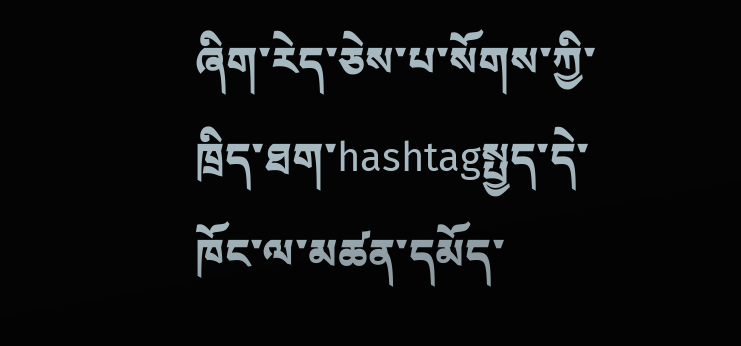ཞིག་རེད་ཅེས་པ་སོགས་ཀྱི་ཁྲིད་ཐག་hashtagསྤྱད་དེ་ཁོང་ལ་མཚན་དམོད་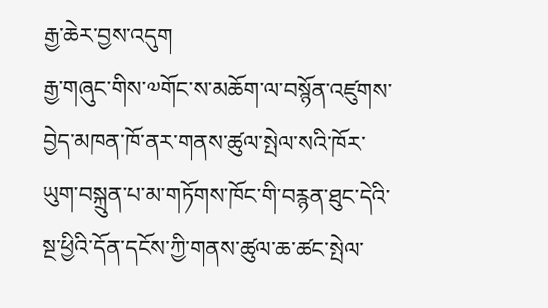རྒྱ་ཆེར་བྱས་འདུག
རྒྱ་གཞུང་གིས་༧གོང་ས་མཆོག་ལ་བསྙོན་འཛུགས་བྱེད་མཁན་ཁོ་ནར་གནས་ཚུལ་སྤེལ་སའི་ཁོར་ཡུག་བསྐྲུན་པ་མ་གཏོགས་ཁོང་གི་བརྙན་ཐུང་དེའི་སྔ་ཕྱིའི་དོན་དངོས་ཀྱི་གནས་ཚུལ་ཆ་ཚང་སྤེལ་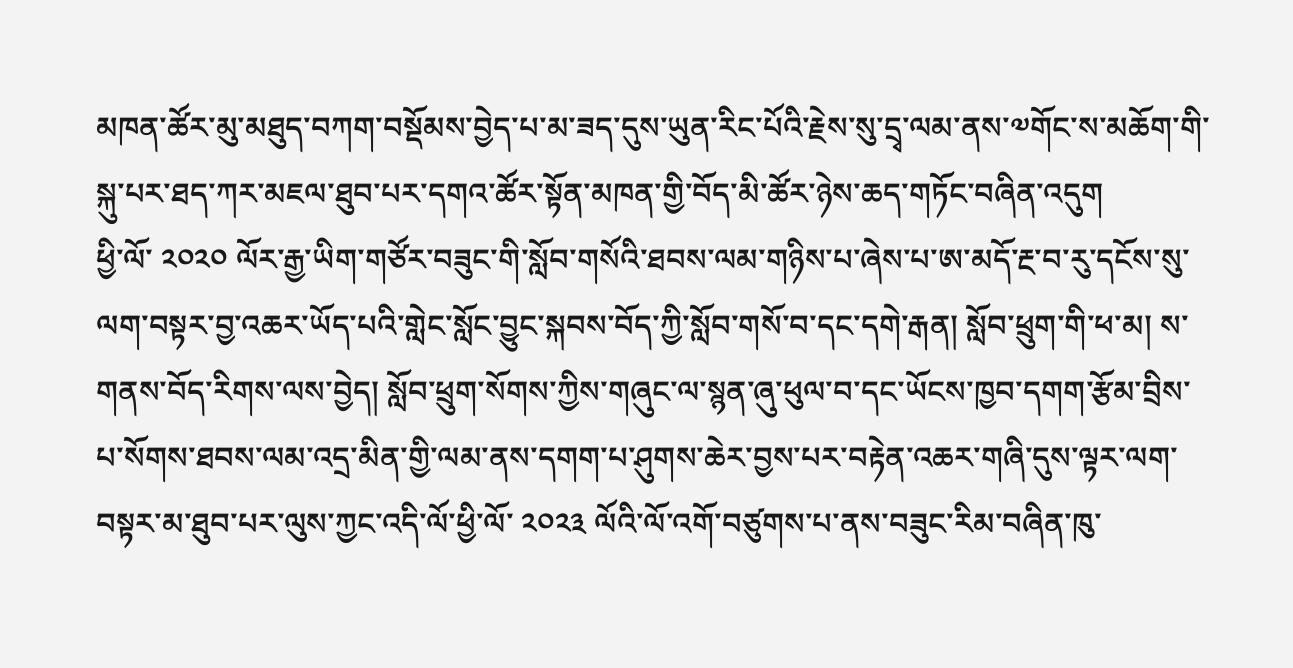མཁན་ཚོར་མུ་མཐུད་བཀག་བསྡོམས་བྱེད་པ་མ་ཟད་དུས་ཡུན་རིང་པོའི་རྗེས་སུ་དྲྭ་ལམ་ནས་༧གོང་ས་མཆོག་གི་སྐུ་པར་ཐད་ཀར་མཇལ་ཐུབ་པར་དགའ་ཚོར་སྟོན་མཁན་གྱི་བོད་མི་ཚོར་ཉེས་ཆད་གཏོང་བཞིན་འདུག
ཕྱི་ལོ་ ༢༠༢༠ ལོར་རྒྱ་ཡིག་གཙོར་བཟུང་གི་སློབ་གསོའི་ཐབས་ལམ་གཉིས་པ་ཞེས་པ་ཨ་མདོ་རྔ་བ་རུ་དངོས་སུ་ལག་བསྟར་བྱ་འཆར་ཡོད་པའི་གླེང་སློང་བྱུང་སྐབས་བོད་ཀྱི་སློབ་གསོ་བ་དང་དགེ་རྒན། སློབ་ཕྲུག་གི་ཕ་མ། ས་གནས་བོད་རིགས་ལས་བྱེད། སློབ་ཕྲུག་སོགས་ཀྱིས་གཞུང་ལ་སྙན་ཞུ་ཕུལ་བ་དང་ཡོངས་ཁྱབ་དགག་རྩོམ་བྲིས་པ་སོགས་ཐབས་ལམ་འདྲ་མིན་གྱི་ལམ་ནས་དགག་པ་ཤུགས་ཆེར་བྱས་པར་བརྟེན་འཆར་གཞི་དུས་ལྟར་ལག་བསྟར་མ་ཐུབ་པར་ལུས་ཀྱང་འདི་ལོ་ཕྱི་ལོ་ ༢༠༢༣ ལོའི་ལོ་འགོ་བཙུགས་པ་ནས་བཟུང་རིམ་བཞིན་ཁུ་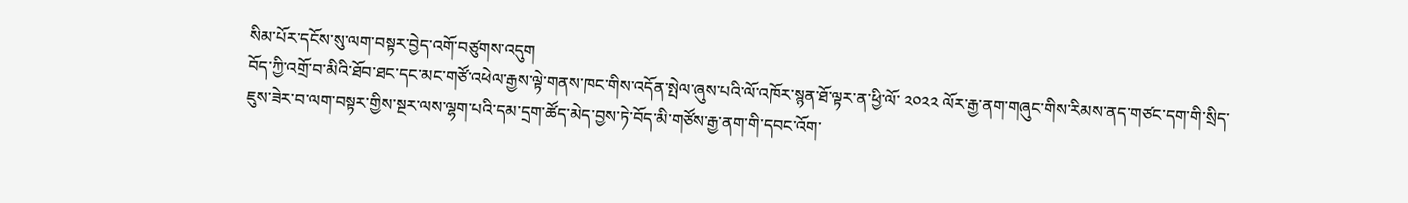སིམ་པོར་དངོས་སུ་ལག་བསྟར་བྱེད་འགོ་བཙུགས་འདུག
བོད་ཀྱི་འགྲོ་བ་མིའི་ཐོབ་ཐང་དང་མང་གཙོ་འཕེལ་རྒྱས་ལྟེ་གནས་ཁང་གིས་འདོན་སྤེལ་ཞུས་པའི་ལོ་འཁོར་སྙན་ཐོ་ལྟར་ན་ཕྱི་ལོ་ ༢༠༢༢ ལོར་རྒྱ་ནག་གཞུང་གིས་རིམས་ནད་གཙང་དག་གི་སྲིད་ཇུས་ཟེར་བ་ལག་བསྟར་གྱིས་སྔར་ལས་ལྷག་པའི་དམ་དྲག་ཚོད་མེད་བྱས་ཏེ་བོད་མི་གཙོས་རྒྱ་ནག་གི་དབང་འོག་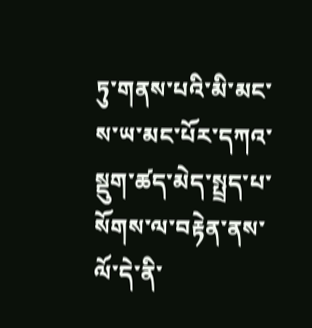ཏུ་གནས་པའི་མི་མང་ས་ཡ་མང་པོར་དཀའ་སྡུག་ཚད་མེད་སྤྲད་པ་སོགས་ལ་བརྟེན་ནས་ལོ་དེ་ནི་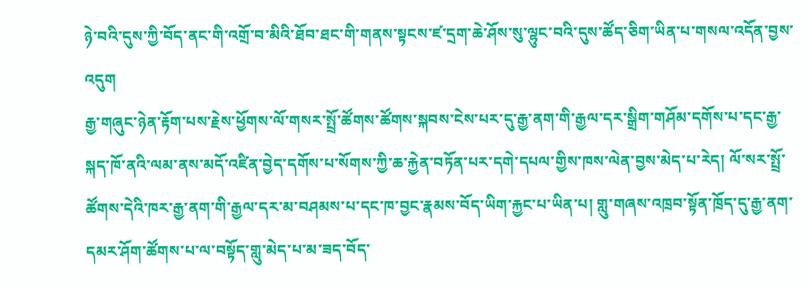ཉེ་བའི་དུས་ཀྱི་བོད་ནང་གི་འགྲོ་བ་མིའི་ཐོབ་ཐང་གི་གནས་སྟངས་ཛ་དྲག་ཆེ་ཤོས་སུ་ལྷུང་བའི་དུས་ཚོད་ཅིག་ཡིན་པ་གསལ་འདོན་བྱས་འདུག
རྒྱ་གཞུང་ཉེན་རྟོག་པས་རྗེས་ཕྱོགས་ལོ་གསར་སྤྲོ་ཚོགས་ཚོགས་སྐབས་ངེས་པར་དུ་རྒྱ་ནག་གི་རྒྱལ་དར་སྒྲིག་གཤོམ་དགོས་པ་དང་རྒྱ་སྐད་ཁོ་ནའི་ལམ་ནས་མདོ་འཛིན་བྱེད་དགོས་པ་སོགས་ཀྱི་ཆ་རྐྱེན་བཏོན་པར་དགེ་དཔལ་གྱིས་ཁས་ལེན་བྱས་མེད་པ་རེད། ལོ་སར་སྤྲོ་ཚོགས་དེའི་ཁར་རྒྱ་ནག་གི་རྒྱལ་དར་མ་བཤམས་པ་དང་ཁ་བྱང་རྣམས་བོད་ཡིག་རྐྱང་པ་ཡིན་པ། གླུ་གཞས་འཁྲབ་སྟོན་ཁྲོད་དུ་རྒྱ་ནག་དམར་ཤོག་ཚོགས་པ་ལ་བསྟོད་གླུ་མེད་པ་མ་ཟད་བོད་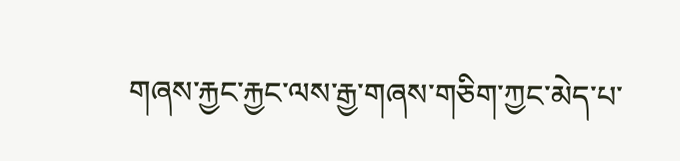གཞས་རྐྱང་རྐྱང་ལས་རྒྱ་གཞས་གཅིག་ཀྱང་མེད་པ་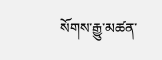སོགས་རྒྱུ་མཚན་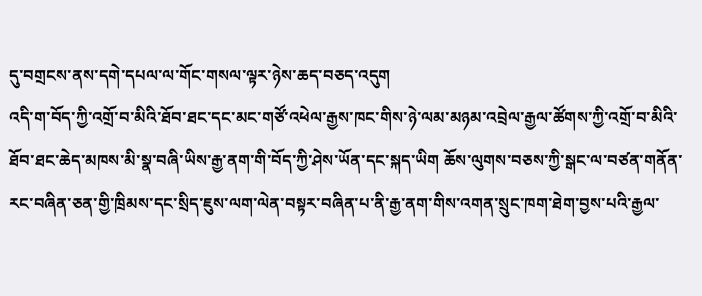དུ་བགྲངས་ནས་དགེ་དཔལ་ལ་གོང་གསལ་ལྟར་ཉེས་ཆད་བཅད་འདུག
འདི་ག་བོད་ཀྱི་འགྲོ་བ་མིའི་ཐོབ་ཐང་དང་མང་གཙོ་འཕེལ་རྒྱས་ཁང་གིས་ཉེ་ལམ་མཉམ་འབྲེལ་རྒྱལ་ཚོགས་ཀྱི་འགྲོ་བ་མིའི་ཐོབ་ཐང་ཆེད་མཁས་མི་སྣ་བཞི་ཡིས་རྒྱ་ནག་གི་བོད་ཀྱི་ཤེས་ཡོན་དང་སྐད་ཡིག ཆོས་ལུགས་བཅས་ཀྱི་སྒང་ལ་བཙན་གནོན་རང་བཞིན་ཅན་གྱི་ཁྲིམས་དང་སྲིད་ཇུས་ལག་ལེན་བསྟར་བཞིན་པ་ནི་རྒྱ་ནག་གིས་འགན་སྲུང་ཁག་ཐེག་བྱས་པའི་རྒྱལ་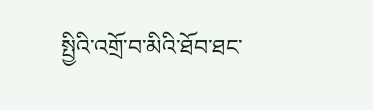སྤྱིའི་འགྲོ་བ་མིའི་ཐོབ་ཐང་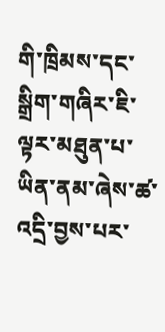གི་ཁྲིམས་དང་སྒྲིག་གཞིར་ཇི་ལྟར་མཐུན་པ་ཡིན་ནམ་ཞེས་ཚ་འདྲི་བྱས་པར་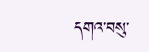དགའ་བསུ་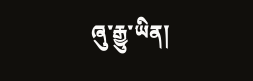ཞུ་རྒྱུ་ཡིན།